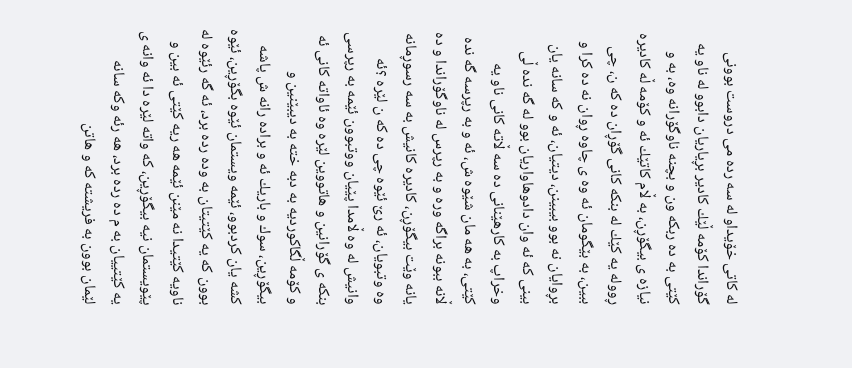له کاتی خۆیداو له سه رده می دروست بوونی گۆراندا کۆمه ڵێك کادیر بڕیاریان دابوو له ناو یه کێتی به ده ربکه ون و بچنه ناوگۆرانه وه، به و نیازه ی بیگۆڕن، به ڵام کاتێك ئه و کۆمه ڵه کادیره ڕووله یه کێك له بنکه کانی گۆڕان ده که ن، چی ببین، به بێگومان ئه وه ی چاوه ڕوان نه ده کرا و بڕوایان نه بوو بیبینن، دیتیان، ئه و که سانه یان بینی که ئه وان دادوهاواریان بوو له گه نده ڵی وخراپ به کارهێنانی ده سه ڵاته کانی ناو یه کێتی، به هه مان شێوه ش، ئه و به رپرسه گه نده ڵانه ببونه براگه وره و به رپرس له ناوگۆراندا و ده یانه وێت بیگۆڕن، کادیره کانیش به سه رسوڕمانه وه وتبویان، ئه رێ ئێوه چی ده که ن لێره ؟ئه وانیش له وه ڵامدا پێیان ووتبوون ئێمه به رپرسی بنکه ی گۆرانین و هاتووین لێره وه ئاواته کانی ئه و کۆمه ڵگاکوردیه به دبه خته به دیبێنین و بیگۆڕین، سوك و باریك ئه و براده رانه ش پاشه کشه یان کردبوو، ئێمه ویستمان ئێوه بگۆڕین، ئێوه بوون که یه کێتیتان به وده رده برد، ئه گه رئێوه له ناویه کێتیدا نه مێنن ئێمه هه ریه کێتی ئه بین و پێویستمان نیه بیگۆڕین، که واته لێره دا ئه وانه ی یه کێتییان به م ده رده برد، هه رئه وکه سانه لێمان بوون به فریشته که و هاتن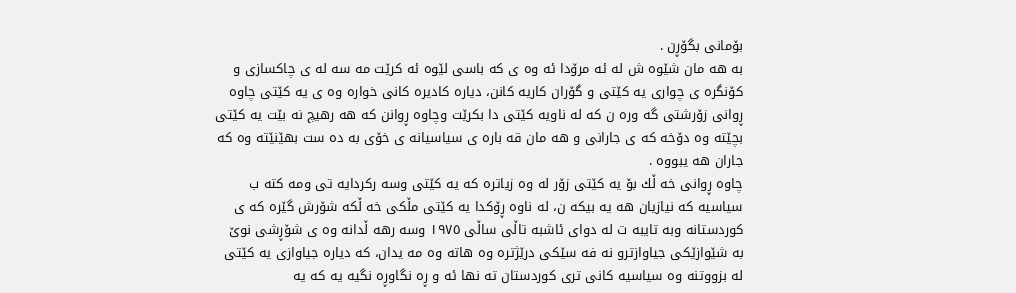بۆمانی بگۆڕن .
به هه مان شێوه ش له ئه مرۆدا ئه وه ی که باسی لێوه ئه کرێت مه سه له ی چاكسازی و کۆنگره ی چواری یه کێتی و گۆران کاریه کانن، دیاره کادیره کانی خواره وه ی یه کێتی چاوه ڕوانی زۆرشتی گه وره ن که له ناویه کێتی دا بکرێت وچاوه ڕوانن که هه رهیچ نه بێت یه کێتی بچێته وه دۆخه که ی جارانی و هه مان قه باره ی سیاسیانه ی خۆی به ده ست بهێنێته وه که جاران هه یبووه .
چاوه ڕوانی خه ڵك بۆ یه کێتی زۆر له وه زیاتره که یه کێتی وسه رکردایه تی ومه کته ب سیاسیه که نیازیان هه یه بیکه ن، له ناوه ڕۆکدا یه کێتی مڵکی خه ڵکه شۆرش گێره که ی کوردستانه وبه تایبه ت له دوای ئاشبه تاڵی ساڵی ١٩٧٥ وسه رهه ڵدانه وه ی شۆڕشی نوێ به شێوازێکی جیاوازترو نه فه سێکی درێژتره وه هاته وه مه یدان، که دیاره جیاوازی یه کێتی له بزووتنه وه سیاسیه کانی تری کوردستان ته نها ئه و ڕه نگاوڕه نگیه یه که یه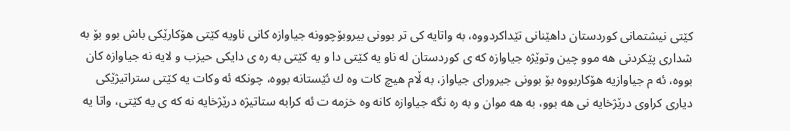کێتی نیشتمانی کوردستان داهێنانی تێداکردووه، به واتایه کی تر بوونی بیروبۆچوونه جیاوازه کانی ناویه کێتی هۆکارێکی باش بوو بۆ به شداری پێکردنی هه موو چین وتوێژه جیاوازه که ی کوردستان له ناو یه کێتی دا و یه کێتی به ره ی دایکی حیزب و لایه نه جیاوازه کان بووه، ئه م جیاوازیه هۆکاربووه بۆ بوونی جیرورای جیاواز، به ڵام هیچ کات وه ك ئێستانه بووه، چونکه ئه وکات یه کێتی ستراتیژێکی دیاری کراوی درێژخایه نی هه بوو، به هه موان و به ره نگه جیاوازه کانه وه خزمه ت ئه کرابه ستاتیژه درێژخایه نه که ی یه کێتی، واتا یه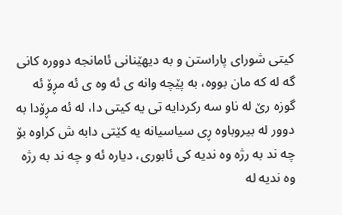کیتی شورای پاراستن و به دیهێنانی ئامانجه دووره کانی گه له که مان بووه، به پێچه وانه ی ئه وه ی ئه مڕۆ ئه گوزه رێ له ناو سه رکردایه تی یه کیتی دا، له ئه مڕۆدا به دوور له بیروباوه ڕی سیاسیانه یه کێتی دابه ش کراوه بۆ چه ند به رژه وه ندیه کی ئابوری، دیاره ئه و چه ند به رژه وه ندیه له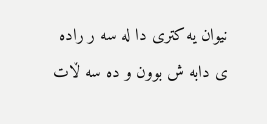نیوان یه کتری دا له سه ر راده ی دابه ش بوون و ده سه ڵات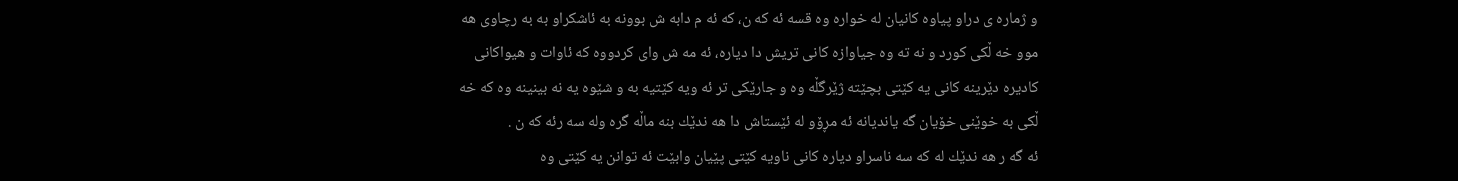و ژماره ی دراو پیاوه کانیان له خواره وه قسه ئه که ن، که ئه م دابه ش بوونه به ئاشکراو به به رچاوی هه موو خه ڵکی کورد و نه ته وه جیاوازه کانی تریش دا دیاره، ئه مه ش وای کردووه که ئاوات و هیواکانی کادیره دێرینه کانی یه کێتی بچێته ژێرگڵه وه و جارێکی تر ئه ویه کێتیه به و شێوه یه نه بینینه وه که خه ڵکی به خوێنی خۆیان گه یاندیانه ئه مڕۆو له ئێستاش دا هه ندێك بنه ماڵه گره وله سه رئه که ن .
ئه گه ر هه ندێك له که سه ناسراو دیاره کانی ناویه کێتی پێیان وابێت ئه توانن یه کێتی وه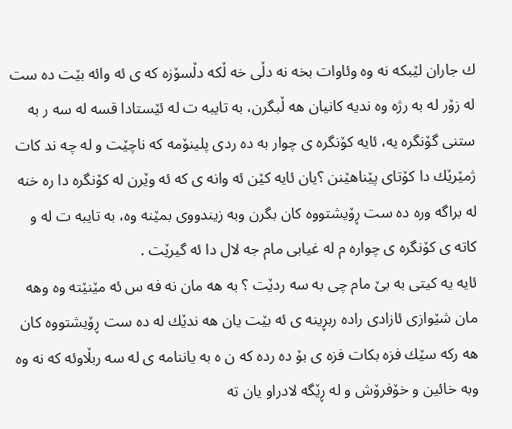ك جاران لێبکه نه وه وئاوات بخه نه دڵی خه ڵکه دڵسۆزه که ی ئه وائه بێت ده ست له زۆر له به رژه وه ندیه کانیان هه ڵبگرن، به تایبه ت له ئێستادا قسه له سه ر به ستنی گۆنگره یه، ئایه کۆنگره ی چوار به ده ردی پلینۆمه که ناچێت و له چه ند کات ژمێرێك دا کۆتای پێناهێنن ؟یان ئایه کێن ئه وانه ی که ئه وێرن له کۆنگره دا ره خنه له براگه وره ده ست ڕۆیشتووه کان بگرن وبه زیندووی بمێنه وه، به تایبه ت له و کاته ی کۆنگره ی چواره م له غیابی مام جه لال دا ئه گیرێت .
ئایه یه کیتی به بێ مام چی به سه ردێت ؟ به هه مان نه فه س ئه مێنێته وه وهه مان شێوازی ئازادی راده ربڕینه ی ئه بێت یان هه ندێك له ده ست ڕۆیشتووه کان هه رکه سێك فزه بکات فزه ی بۆ ده رده که ن ە به یاننامه ی له سه ربڵاوئه که نه وه وبه خائین و خۆفرۆش و له ڕێگه لادراو یان ته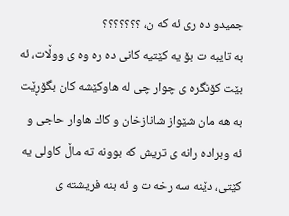جمیدو ده ری ئه که ن، ؟؟؟؟؟؟؟
به تایبه ت بۆ یه کێتیه کانی ده ره وه ی ووڵات، ئه بێت کۆنگره ی چوار چی له هاوکێشه کان بگۆڕێت به هه مان شێواز شانازخان و کاك هاوار حاجی و ئه وبراده رانه ی تریش که بوونه ته ماڵ کاولی یه کێتی، دێنه سه رخه ت و ئه بنه فریشته ی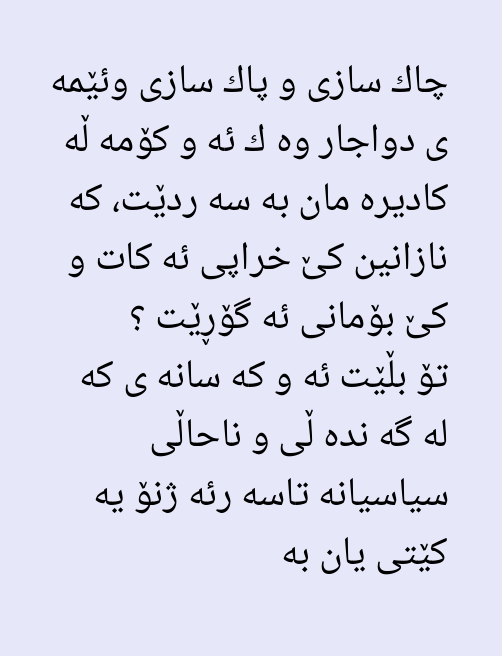چاك سازی و پاك سازی وئێمه ی دواجار وه ك ئه و کۆمه ڵه کادیره مان به سه ردێت، که نازانین کێ خراپی ئه کات و کێ بۆمانی ئه گۆڕێت ؟
تۆ بڵێت ئه و که سانه ی که له گه نده ڵی و ناحاڵی سیاسیانه تاسه رئه ژنۆ یه کێتی یان به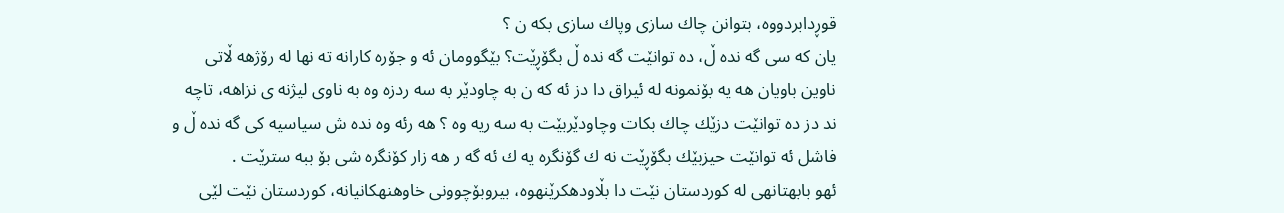قوڕدابردووه، بتوانن چاك سازی وپاك سازی بکه ن ؟
یان که سی گه نده ڵ، ده توانێت گه نده ڵ بگۆڕێت؟ بێگوومان ئه و جۆره کارانه ته نها له رۆژهه ڵاتی ناوین باویان هه یه بۆنمونه له ئیراق دا دز ئه که ن به چاودێر به سه ردزه وه به ناوی لیژنه ی نزاهه، تاچه ند دز ده توانێت دزێك چاك بکات وچاودێربێت به سه ریه وه ؟ هه رئه وه نده ش سیاسیه کی گه نده ڵ و فاشل ئه توانێت حیزبێك بگۆڕێت نه ك گۆنگره یه ك ئه گه ر هه زار کۆنگره شی بۆ ببه سترێت .
ئهو بابهتانهی له کوردستان نێت دا بڵاودهکرێنهوه، بیروبۆچوونی خاوهنهکانیانه، کوردستان نێت لێی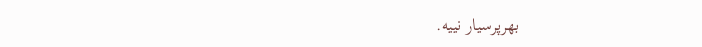بهرپرسیار نییه.